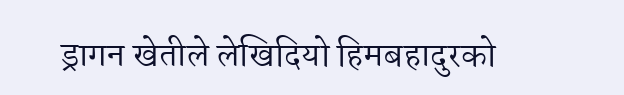ड्रागन खेतीले लेखिदियो हिमबहादुरको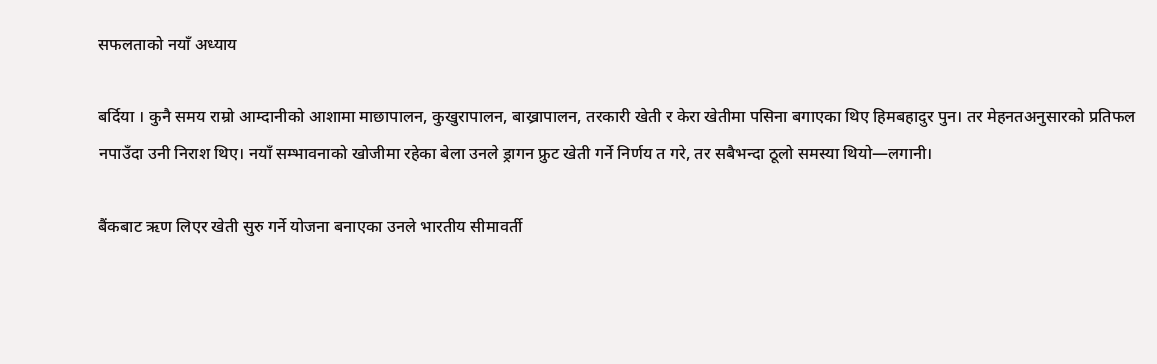सफलताको नयाँ अध्याय

बर्दिया । कुनै समय राम्रो आम्दानीको आशामा माछापालन, कुखुरापालन, बाख्रापालन, तरकारी खेती र केरा खेतीमा पसिना बगाएका थिए हिमबहादुर पुन। तर मेहनतअनुसारको प्रतिफल नपाउँदा उनी निराश थिए। नयाँ सम्भावनाको खोजीमा रहेका बेला उनले ड्रागन फ्रुट खेती गर्ने निर्णय त गरे, तर सबैभन्दा ठूलो समस्या थियो—लगानी।

बैंकबाट ऋण लिएर खेती सुरु गर्ने योजना बनाएका उनले भारतीय सीमावर्ती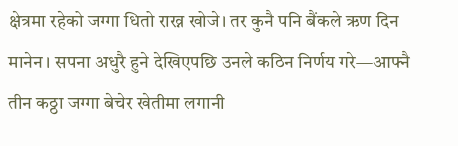क्षेत्रमा रहेको जग्गा धितो राख्न खोजे। तर कुनै पनि बैंकले ऋण दिन मानेन। सपना अधुरै हुने देखिएपछि उनले कठिन निर्णय गरे—आफ्नै तीन कठ्ठा जग्गा बेचेर खेतीमा लगानी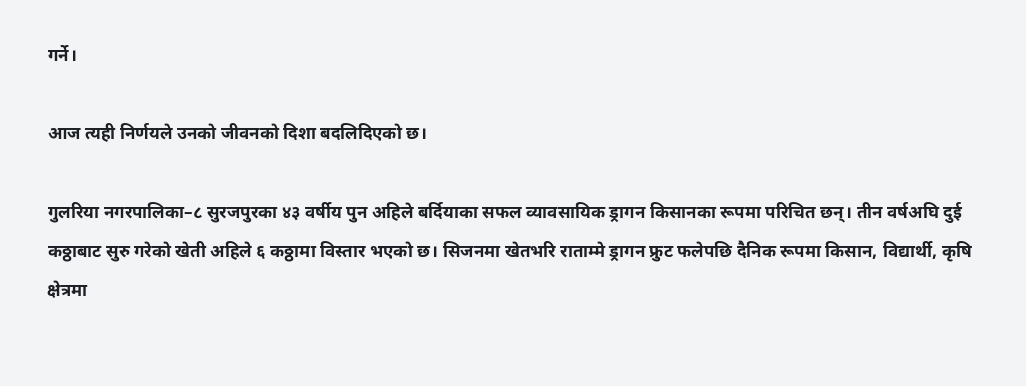गर्ने।

आज त्यही निर्णयले उनको जीवनको दिशा बदलिदिएको छ।

गुलरिया नगरपालिका–८ सुरजपुरका ४३ वर्षीय पुन अहिले बर्दियाका सफल व्यावसायिक ड्रागन किसानका रूपमा परिचित छन्। तीन वर्षअघि दुई कठ्ठाबाट सुरु गरेको खेती अहिले ६ कठ्ठामा विस्तार भएको छ। सिजनमा खेतभरि राताम्मे ड्रागन फ्रुट फलेपछि दैनिक रूपमा किसान, विद्यार्थी, कृषि क्षेत्रमा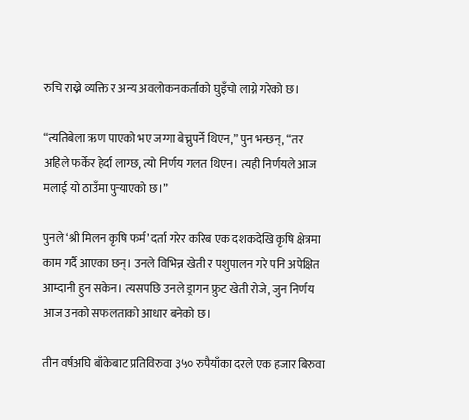रुचि राख्ने व्यक्ति र अन्य अवलोकनकर्ताको घुइँचो लाग्ने गरेको छ।

“त्यतिबेला ऋण पाएको भए जग्गा बेच्नुपर्ने थिएन,” पुन भन्छन्, “तर अहिले फर्केर हेर्दा लाग्छ, त्यो निर्णय गलत थिएन। त्यही निर्णयले आज मलाई यो ठाउँमा पुर्‍याएको छ।”

पुनले ‘श्री मिलन कृषि फर्म’ दर्ता गरेर करिब एक दशकदेखि कृषि क्षेत्रमा काम गर्दै आएका छन्। उनले विभिन्न खेती र पशुपालन गरे पनि अपेक्षित आम्दानी हुन सकेन। त्यसपछि उनले ड्रागन फ्रुट खेती रोजे, जुन निर्णय आज उनको सफलताको आधार बनेको छ।

तीन वर्षअघि बाँकेबाट प्रतिविरुवा ३५० रुपैयाँका दरले एक हजार बिरुवा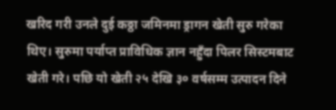खरिद गरी उनले दुई कठ्ठा जमिनमा ड्रागन खेती सुरु गरेका थिए। सुरुमा पर्याप्त प्राविधिक ज्ञान नहुँदा पिलर सिस्टमबाट खेती गरे। पछि यो खेती २५ देखि ३० वर्षसम्म उत्पादन दिने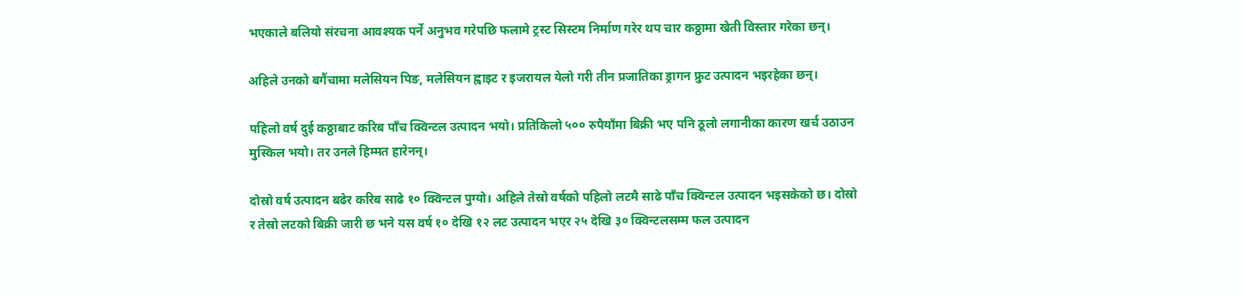भएकाले बलियो संरचना आवश्यक पर्ने अनुभव गरेपछि फलामे ट्रस्ट सिस्टम निर्माण गरेर थप चार कठ्ठामा खेती विस्तार गरेका छन्।

अहिले उनको बगैंचामा मलेसियन पिङ, मलेसियन ह्वाइट र इजरायल येलो गरी तीन प्रजातिका ड्रागन फ्रुट उत्पादन भइरहेका छन्।

पहिलो वर्ष दुई कठ्ठाबाट करिब पाँच क्विन्टल उत्पादन भयो। प्रतिकिलो ५०० रुपैयाँमा बिक्री भए पनि ठूलो लगानीका कारण खर्च उठाउन मुस्किल भयो। तर उनले हिम्मत हारेनन्।

दोस्रो वर्ष उत्पादन बढेर करिब साढे १० क्विन्टल पुग्यो। अहिले तेस्रो वर्षको पहिलो लटमै साढे पाँच क्विन्टल उत्पादन भइसकेको छ। दोस्रो र तेस्रो लटको बिक्री जारी छ भने यस वर्ष १० देखि १२ लट उत्पादन भएर २५ देखि ३० क्विन्टलसम्म फल उत्पादन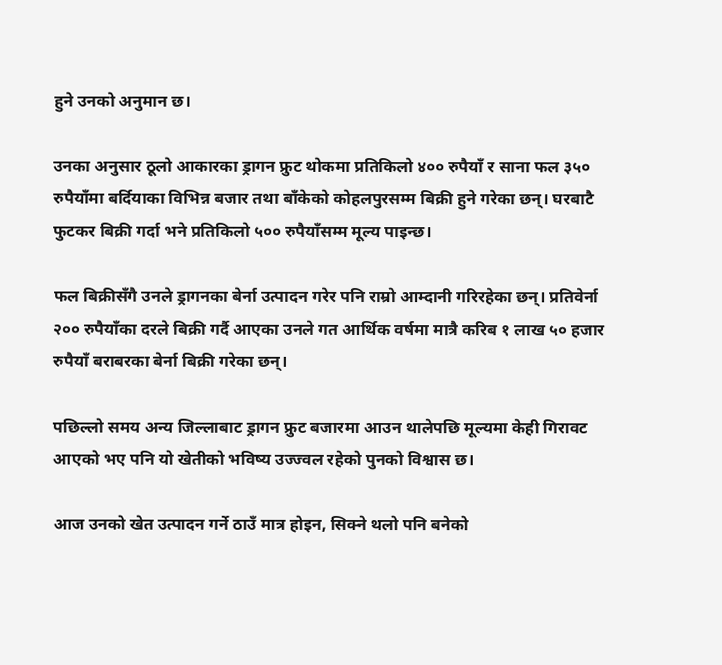हुने उनको अनुमान छ।

उनका अनुसार ठूलो आकारका ड्रागन फ्रुट थोकमा प्रतिकिलो ४०० रुपैयाँ र साना फल ३५० रुपैयाँमा बर्दियाका विभिन्न बजार तथा बाँकेको कोहलपुरसम्म बिक्री हुने गरेका छन्। घरबाटै फुटकर बिक्री गर्दा भने प्रतिकिलो ५०० रुपैयाँसम्म मूल्य पाइन्छ।

फल बिक्रीसँगै उनले ड्रागनका बेर्ना उत्पादन गरेर पनि राम्रो आम्दानी गरिरहेका छन्। प्रतिवेर्ना २०० रुपैयाँका दरले बिक्री गर्दै आएका उनले गत आर्थिक वर्षमा मात्रै करिब १ लाख ५० हजार रुपैयाँ बराबरका बेर्ना बिक्री गरेका छन्।

पछिल्लो समय अन्य जिल्लाबाट ड्रागन फ्रुट बजारमा आउन थालेपछि मूल्यमा केही गिरावट आएको भए पनि यो खेतीको भविष्य उज्ज्वल रहेको पुनको विश्वास छ।

आज उनको खेत उत्पादन गर्ने ठाउँ मात्र होइन, सिक्ने थलो पनि बनेको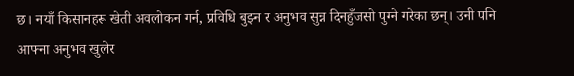छ। नयाँ किसानहरू खेती अवलोकन गर्न, प्रविधि बुझ्न र अनुभव सुन्न दिनहुँजसो पुग्ने गरेका छन्। उनी पनि आफ्ना अनुभव खुलेर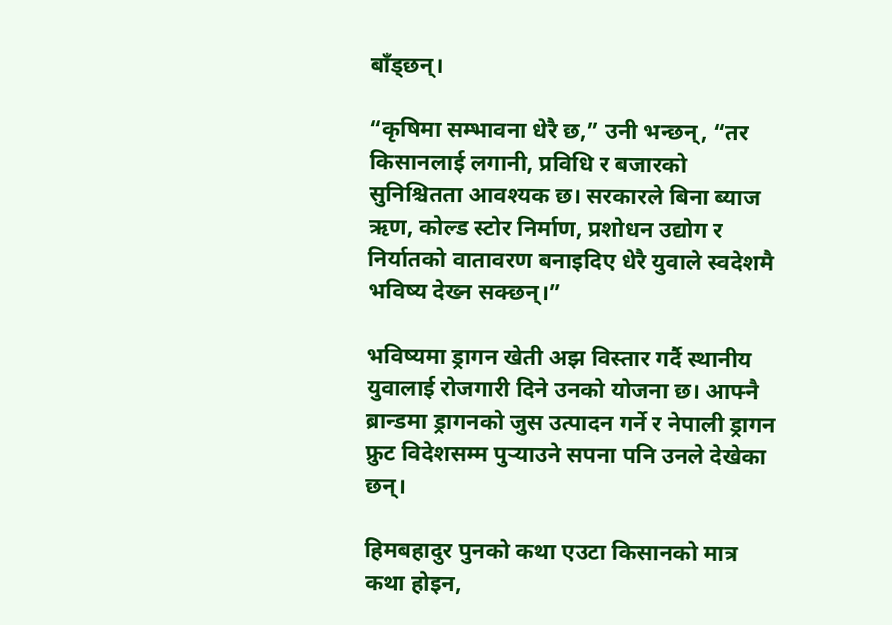बाँड्छन्।

“कृषिमा सम्भावना धेरै छ,” उनी भन्छन्, “तर किसानलाई लगानी, प्रविधि र बजारको सुनिश्चितता आवश्यक छ। सरकारले बिना ब्याज ऋण, कोल्ड स्टोर निर्माण, प्रशोधन उद्योग र निर्यातको वातावरण बनाइदिए धेरै युवाले स्वदेशमै भविष्य देख्न सक्छन्।”

भविष्यमा ड्रागन खेती अझ विस्तार गर्दै स्थानीय युवालाई रोजगारी दिने उनको योजना छ। आफ्नै ब्रान्डमा ड्रागनको जुस उत्पादन गर्ने र नेपाली ड्रागन फ्रुट विदेशसम्म पुर्‍याउने सपना पनि उनले देखेका छन्।

हिमबहादुर पुनको कथा एउटा किसानको मात्र कथा होइन,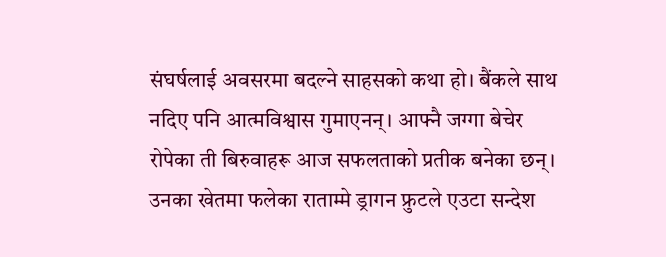संघर्षलाई अवसरमा बदल्ने साहसको कथा हो। बैंकले साथ नदिए पनि आत्मविश्वास गुमाएनन्। आफ्नै जग्गा बेचेर रोपेका ती बिरुवाहरू आज सफलताको प्रतीक बनेका छन्। उनका खेतमा फलेका राताम्मे ड्रागन फ्रुटले एउटा सन्देश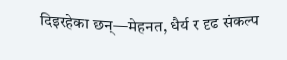दिइरहेका छन्—मेहनत, धैर्य र दृढ संकल्प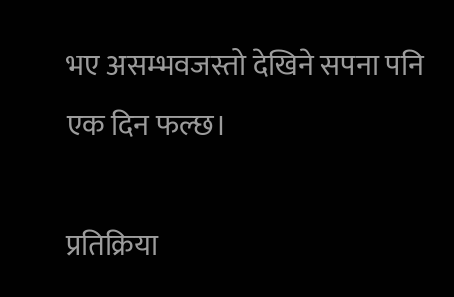भए असम्भवजस्तो देखिने सपना पनि एक दिन फल्छ।

प्रतिक्रिया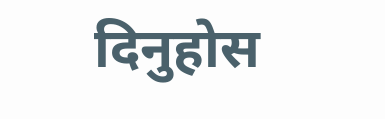दिनुहोस